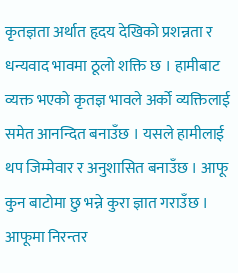कृतज्ञता अर्थात हृदय देखिको प्रशन्नता र धन्यवाद भावमा ठूलो शक्ति छ । हामीबाट व्यक्त भएको कृतज्ञ भावले अर्को व्यक्तिलाई समेत आनन्दित बनाउँछ । यसले हामीलाई थप जिम्मेवार र अनुशासित बनाउँछ । आफू कुन बाटोमा छु भन्ने कुरा ज्ञात गराउँछ । आफूमा निरन्तर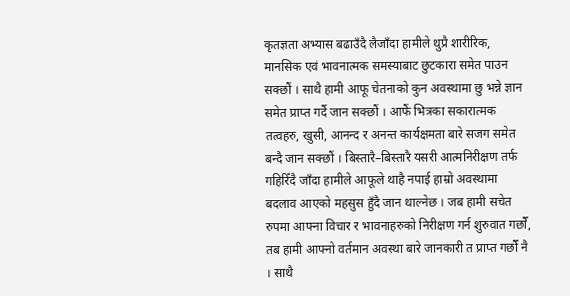कृतज्ञता अभ्यास बढाउँदै लैजाँदा हामीले थुप्रै शारीरिक, मानसिक एवं भावनात्मक समस्याबाट छुटकारा समेत पाउन सक्छौं । साथै हामी आफू चेतनाको कुन अवस्थामा छु भन्ने ज्ञान समेत प्राप्त गर्दै जान सक्छौं । आफैं भित्रका सकारात्मक तत्वहरु, खुसी, आनन्द र अनन्त कार्यक्षमता बारे सजग समेत बन्दै जान सक्छौं । बिस्तारै–बिस्तारै यसरी आत्मनिरीक्षण तर्फ गहिरिँदै जाँदा हामीले आफूले थाहै नपाई हाम्रो अवस्थामा बदलाव आएको महसुस हुँदै जान थाल्नेछ । जब हामी सचेत रुपमा आफ्ना विचार र भावनाहरुको निरीक्षण गर्न शुरुवात गर्छौं, तब हामी आफ्नो वर्तमान अवस्था बारे जानकारी त प्राप्त गर्छौं नै । साथै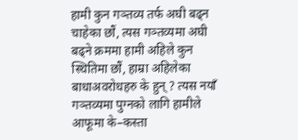हामी कुन गञ्तव्य तर्फ अघी बढ्न चाहेका छौं, त्यस गञ्तव्यमा अघी बढ्ने क्रममा हामी अहिले कुन स्थितिमा छौं, हाम्रा अहिलेका बाधाअवरोधहरु के हुन् ? त्यस नयाँ गञ्तव्यमा पुग्नको लागि हामीले आफूमा के–कस्ता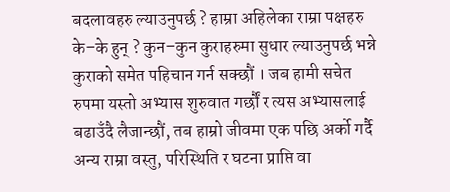बदलावहरु ल्याउनुपर्छ ? हाम्रा अहिलेका राम्रा पक्षहरु के–के हुन् ? कुन–कुन कुराहरुमा सुधार ल्याउनुपर्छ भन्ने कुराको समेत पहिचान गर्न सक्छौं । जब हामी सचेत रुपमा यस्तो अभ्यास शुरुवात गर्छौं र त्यस अभ्यासलाई बढाउँदै लैजान्छौं, तब हाम्रो जीवमा एक पछि अर्को गर्दै अन्य राम्रा वस्तु, परिस्थिति र घटना प्राप्ति वा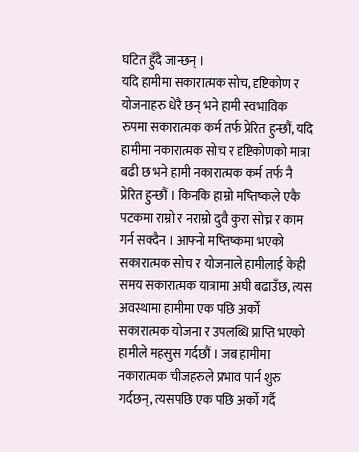घटित हुँदै जान्छन् ।
यदि हामीमा सकारात्मक सोच, दृष्टिकोण र योजनाहरु धेरै छन् भने हामी स्वभाविक रुपमा सकारात्मक कर्म तर्फ प्रेरित हुन्छौं, यदि हामीमा नकारात्मक सोच र दृष्टिकोणको मात्रा बढी छ भने हामी नकारात्मक कर्म तर्फ नै प्रेरित हुन्छौं । किनकि हाम्रो मष्तिष्कले एकै पटकमा राम्रो र नराम्रो दुवै कुरा सोच्न र काम गर्न सक्दैन । आफ्नो मष्तिष्कमा भएको सकारात्मक सोच र योजनाले हामीलाई केही समय सकारात्मक यात्रामा अघी बढाउँछ, त्यस अवस्थामा हामीमा एक पछि अर्को सकारात्मक योजना र उपलब्धि प्राप्ति भएको हामीले महसुस गर्दछौं । जब हामीमा नकारात्मक चीजहरुले प्रभाव पार्न शुरु गर्दछन्, त्यसपछि एक पछि अर्को गर्दै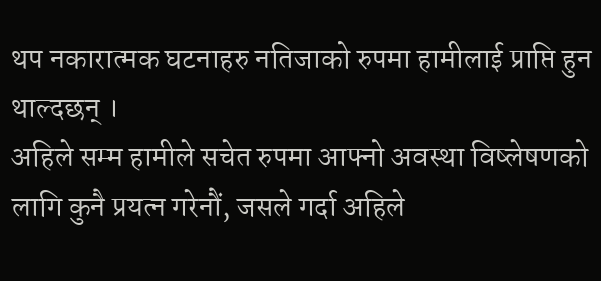थप नकारात्मक घटनाहरु नतिजाको रुपमा हामीलाई प्राप्ति हुन थाल्दछन् ।
अहिले सम्म हामीले सचेत रुपमा आफ्नो अवस्था विष्लेषणको लागि कुनै प्रयत्न गरेनौं, जसले गर्दा अहिले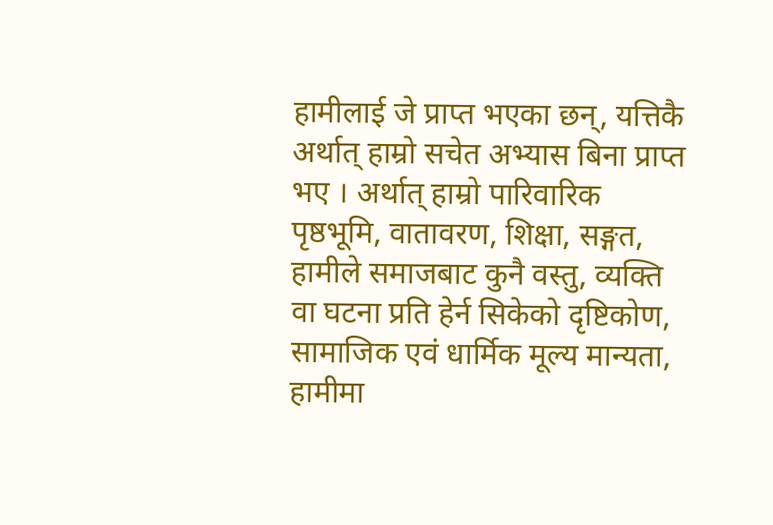हामीलाई जे प्राप्त भएका छन्, यत्तिकै अर्थात् हाम्रो सचेत अभ्यास बिना प्राप्त भए । अर्थात् हाम्रो पारिवारिक पृष्ठभूमि, वातावरण, शिक्षा, सङ्गत, हामीले समाजबाट कुनै वस्तु, व्यक्ति वा घटना प्रति हेर्न सिकेको दृष्टिकोण, सामाजिक एवं धार्मिक मूल्य मान्यता, हामीमा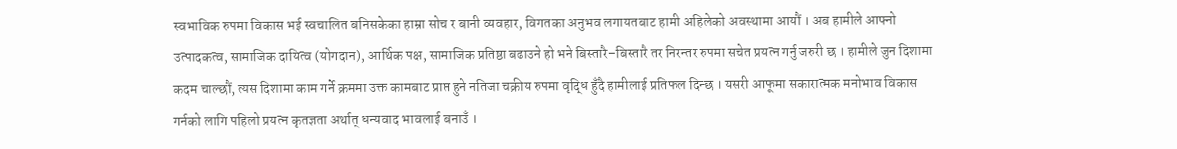स्वभाविक रुपमा विकास भई स्वचालित बनिसकेका हाम्रा सोच र बानी व्यवहार, विगतका अनुभव लगायतबाट हामी अहिलेको अवस्थामा आयौं । अब हामीले आफ्नो उत्पादकत्व, सामाजिक दायित्व (योगदान), आर्थिक पक्ष, सामाजिक प्रतिष्ठा बढाउने हो भने बिस्तारै–बिस्तारै तर निरन्तर रुपमा सचेत प्रयत्न गर्नु जरुरी छ । हामीले जुन दिशामा कदम चाल्छौं, त्यस दिशामा काम गर्ने क्रममा उक्त कामबाट प्राप्त हुने नतिजा चक्रीय रुपमा वृद्धि हुँदै हामीलाई प्रतिफल दिन्छ । यसरी आफूमा सकारात्मक मनोभाव विकास गर्नको लागि पहिलो प्रयत्न कृतज्ञता अर्थात् धन्यवाद भावलाई बनाउँ ।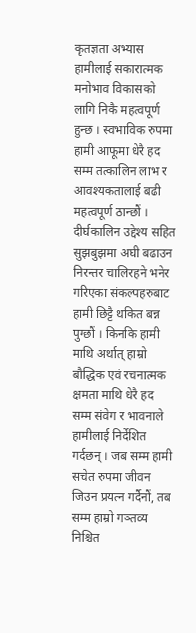कृतज्ञता अभ्यास हामीलाई सकारात्मक मनोभाव विकासको लागि निकै महत्वपूर्ण हुन्छ । स्वभाविक रुपमा हामी आफूमा धेरै हद सम्म तत्कालिन लाभ र आवश्यकतालाई बढी महत्वपूर्ण ठान्छौं । दीर्घकालिन उद्देश्य सहित सुझबुझमा अघी बढाउन निरन्तर चालिरहने भनेर गरिएका संकल्पहरुबाट हामी छिट्टै थकित बन्न पुग्छौं । किनकि हामी माथि अर्थात् हाम्रो बौद्धिक एवं रचनात्मक क्षमता माथि धेरै हद सम्म संवेग र भावनाले हामीलाई निर्देशित गर्दछन् । जब सम्म हामी सचेत रुपमा जीवन जिउन प्रयत्न गर्दैनौं, तब सम्म हाम्रो गञ्तव्य निश्चित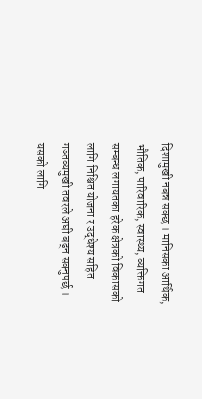दिशामुखी नबन्न सक्छ । मानिसका आर्थिक, भौतिक, पारिवारिक, स्वास्थ्य, व्यक्तिगत सम्बन्ध लगायतका हरेक क्षेत्रको विकासको लागि निश्चित योजना र उद्धेश्य सहित गञ्तव्यमुखी तवरले अघी बढ्न सक्नुपर्छ । यसको लागि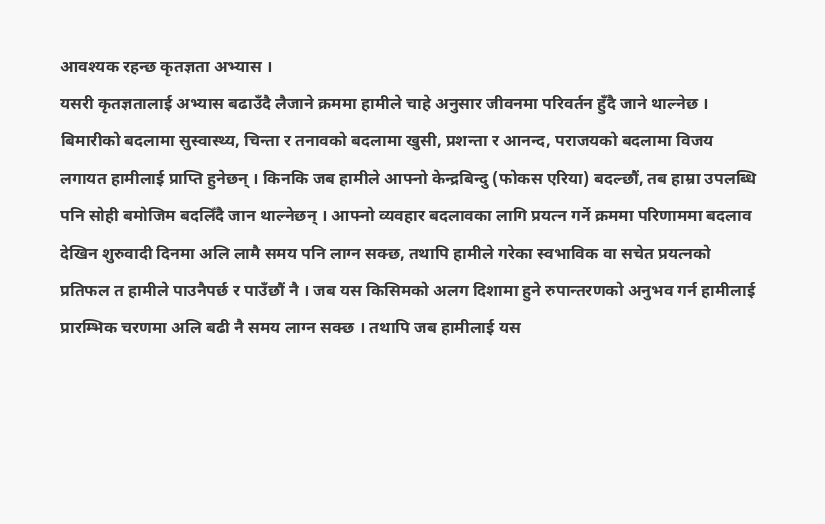आवश्यक रहन्छ कृतज्ञता अभ्यास ।
यसरी कृतज्ञतालाई अभ्यास बढाउँदै लैजाने क्रममा हामीले चाहे अनुसार जीवनमा परिवर्तन हुँदै जाने थाल्नेछ । बिमारीको बदलामा सुस्वास्थ्य, चिन्ता र तनावको बदलामा खुसी, प्रशन्ता र आनन्द, पराजयको बदलामा विजय लगायत हामीलाई प्राप्ति हुनेछन् । किनकि जब हामीले आफ्नो केन्द्रबिन्दु (फोकस एरिया) बदल्छौं, तब हाम्रा उपलब्धि पनि सोही बमोजिम बदलिँदै जान थाल्नेछन् । आफ्नो व्यवहार बदलावका लागि प्रयत्न गर्ने क्रममा परिणाममा बदलाव देखिन शुरुवादी दिनमा अलि लामै समय पनि लाग्न सक्छ, तथापि हामीले गरेका स्वभाविक वा सचेत प्रयत्नको प्रतिफल त हामीले पाउनैपर्छ र पाउँछौं नै । जब यस किसिमको अलग दिशामा हुने रुपान्तरणको अनुभव गर्न हामीलाई प्रारम्भिक चरणमा अलि बढी नै समय लाग्न सक्छ । तथापि जब हामीलाई यस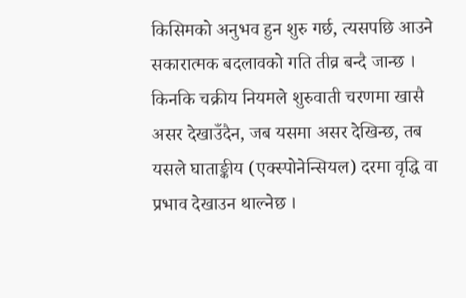किसिमको अनुभव हुन शुरु गर्छ, त्यसपछि आउने सकारात्मक बदलावको गति तीव्र बन्दै जान्छ । किनकि चक्रीय नियमले शुरुवाती चरणमा खासै असर देखाउँदैन, जब यसमा असर देखिन्छ, तब यसले घाताङ्कीय (एक्स्पोनेन्सियल) दरमा वृद्धि वा प्रभाव देखाउन थाल्नेछ ।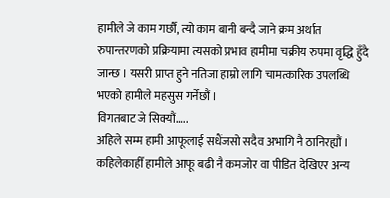हामीले जे काम गर्छौं, त्यो काम बानी बन्दै जाने क्रम अर्थात रुपान्तरणको प्रक्रियामा त्यसको प्रभाव हामीमा चक्रीय रुपमा वृद्धि हुँदै जान्छ । यसरी प्राप्त हुने नतिजा हाम्रो लागि चामत्कारिक उपलब्धि भएको हामीले महसुस गर्नेछौं ।
विगतबाट जे सिक्यौं…..
अहिले सम्म हामी आफूलाई सधैंजसो सदैव अभागि नै ठानिरह्यौं । कहिलेकाहीँ हामीले आफू बढी नै कमजोर वा पीडित देखिएर अन्य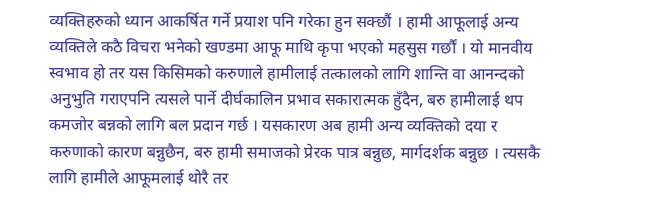व्यक्तिहरुको ध्यान आकर्षित गर्ने प्रयाश पनि गरेका हुन सक्छौं । हामी आफूलाई अन्य व्यक्तिले कठै विचरा भनेको खण्डमा आफू माथि कृपा भएको महसुस गर्छौं । यो मानवीय स्वभाव हो तर यस किसिमको करुणाले हामीलाई तत्कालको लागि शान्ति वा आनन्दको अनुभुति गराएपनि त्यसले पार्ने दीर्घकालिन प्रभाव सकारात्मक हुँदैन, बरु हामीलाई थप कमजोर बन्नको लागि बल प्रदान गर्छ । यसकारण अब हामी अन्य व्यक्तिको दया र करुणाको कारण बन्नुछैन, बरु हामी समाजको प्रेरक पात्र बन्नुछ, मार्गदर्शक बन्नुछ । त्यसकै लागि हामीले आफूमलाई थोरै तर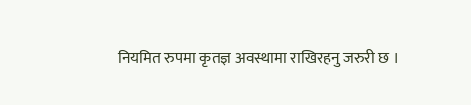नियमित रुपमा कृतज्ञ अवस्थामा राखिरहनु जरुरी छ ।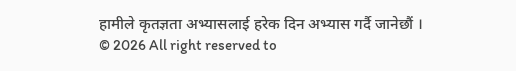हामीले कृतज्ञता अभ्यासलाई हरेक दिन अभ्यास गर्दै जानेछौं ।
© 2026 All right reserved to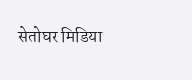सेतोघर मिडिया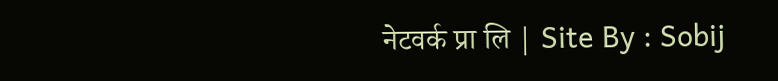नेटवर्क प्रा लि | Site By : Sobij